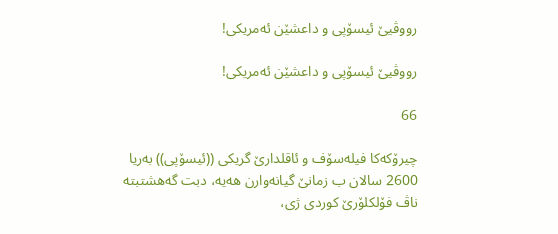رووڤیێ ئیسۆپى و داعشێن ئه‌مریكى!

رووڤیێ ئیسۆپى و داعشێن ئه‌مریكى!

66

چیرۆكه‌كا فیله‌سۆف و ئاقلدارێ گریكى ((ئیسۆپى)) به‌ریا 2600 سالان ب زمانێ گیانه‌وارن هه‌یه‌، دبت گه‌هشتبته‌ ناڤ فۆلكلۆرێ كوردى ژى،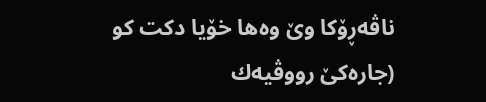ناڤه‌ڕۆكا وێ وه‌ها خۆیا دكت كو‌ (جاره‌كێ رووڤیه‌ك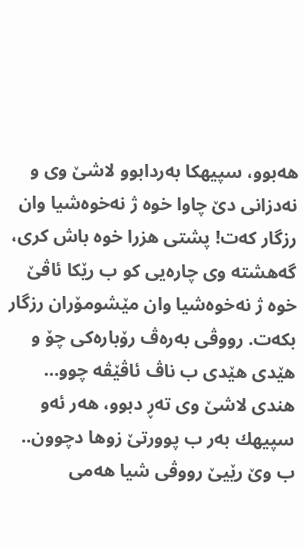هه‌بوو، سپیهكا به‌ردابوو لاشێ وى و نه‌دزانى دێ چاوا خوه‌ ژ نه‌خوه‌شیا وان رزگار كه‌ت! پشتى هزرا خوه‌ باش كرى، گه‌هشته‌ وى‌ چاره‌یى كو ب رێكا ئاڤێ خوه‌ ژ نه‌خوه‌شیا وان مێشومۆران رزگار بكه‌ت. رووڤى به‌ره‌ڤ رۆباره‌كى چۆ و هێدى هێدى ب ناڤ ئاڤێڤه‌ چوو… هندى لاشێ وى ته‌ڕ دبوو، هه‌ر ئه‌و سپیهك به‌ر ب پوورتێ زوها دچوون.. ب وێ رێیێ رووڤى شیا هه‌مى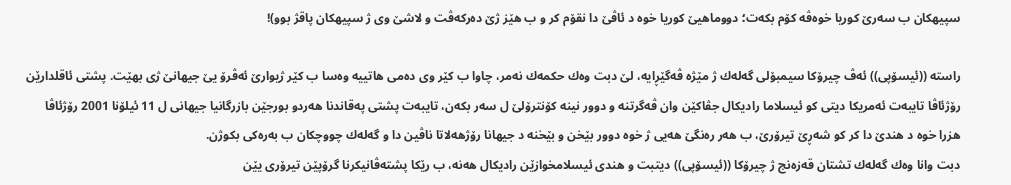سپیهكان ب سه‌رێ كوریا خوه‌ڤه‌ كۆم بكه‌ت؛ دووماهیێ كوریا خوه‌ د ئاڤێ دا نقۆم كر و ب هێز ژێ ده‌ركه‌ڤت‌ و لاشێ وى ژ سپیهكان پاقژ بوو)!

راسته‌ ((ئیسۆپى)) ئه‌ڤ چیرۆكا سیمبۆلى‌ گه‌له‌ك ژ مێژه‌ ڤه‌گێڕایه‌، لێ دبت وه‌ك حكمه‌ك نه‌مر، چاوا ب كێر وى ده‌مى هاتییه‌ وه‌سا ب كێر ژیوارێ ئه‌ڤرۆ یێ جیهانێ ژى بهێت. پشتى ئاقلدارێن رۆژئاڤا تایبه‌ت ئه‌مریكا دیتى كو ئیسلاما رادیكال جڤاكێن وان ڤه‌گرتنه‌ و دوور نینه‌ كۆنترۆلێ ل سه‌ر بكه‌ن، تایبه‌ت پشتى په‌قاندنا هه‌ردو بورجێن بازرگانیا جیهانى ل 11 ئیلۆنا 2001 رۆژئاڤا هزرا خوه‌ د هندێ دا كر كو شه‌ڕێ تیرۆرێ، ب هه‌ر ره‌نگێ هه‌یى ژ خوه‌ دوور بێخن و بێخنه‌ د جیهانا رۆژهه‌لاتا ناڤین دا و گه‌له‌ك چووچكان ب به‌ره‌كى بكوژن.
دبت وانا وه‌ك گه‌له‌ك تشتان قه‌زه‌نج ژ چیرۆكا ((ئیسۆپى)) دیتبت و هندى ئیسلامخوازێن رادیكال هه‌نه‌، ب رێكا پشته‌ڤانیكرنا گرۆپێن تیرۆرى یێن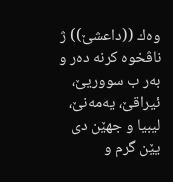وه‌ك ((داعشێ)) ژ ناڤخوه‌ كرنه‌ ده‌ر و به‌ر ب سووریێ، ئیراقێ، یه‌مه‌نێ، لیبیا و جهێن دى یێن گرم و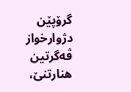گرۆپێن دژوارخواز ڤه‌گرتین هنارتنێ،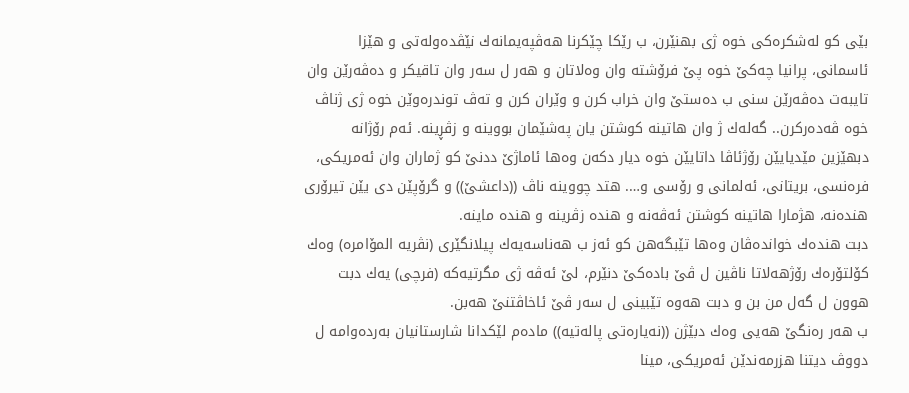بێى كو له‌شكره‌كى خوه‌ ژى بهنێرن، ب رێكا چێكرنا هه‌ڤپه‌یمانه‌ك نێڤده‌وله‌تى و هێزا ئاسمانى، پرانیا چه‌كێ خوه‌ پێ فرۆشته‌ وان وه‌لاتان و هه‌ر ل سه‌ر وان تاقیكر و ده‌ڤه‌رێن وان تایبه‌ت ده‌ڤه‌رێن سنى ب ده‌ستێ وان خراب كرن و وێران كرن و ته‌ڤ توندره‌وێن خوه ‌ژى ژناڤ خوه‌ ڤه‌ده‌ركرن.. گه‌له‌ك ژ وان هاتینه‌ كوشتن یان په‌شێمان بووینه‌ و زڤڕینه‌. ئه‌م رۆژانه‌ دبهێزین مێدیایێن رۆژئاڤا داتایێن خوه‌ دیار دكه‌ن وه‌ها ئاماژێ ددنێ كو ژماران وان‌ ئه‌مریكى، فره‌نسى، بریتانى، ئه‌لمانى و رۆسی و…. هتد چووینه‌ ناڤ ((داعشێ)) و گرۆپێن دى یێن تیرۆرى هنده‌نه‌، هژمارا هاتینه‌‌ كوشتن ئه‌ڤه‌نه‌ و هنده‌ زڤرینه‌ و هنده‌ ماینه‌.
دبت هنده‌ك خوانده‌ڤان وه‌ها تێبگه‌هن كو ئه‌ز ب هه‌ناسه‌یه‌ك پیلانگێرى (نڤریه‌ المۆامره‌) وه‌ك كۆلتۆره‌ك رۆژهه‌لاتا ناڤین ل ڤێ باده‌كێ دنێرم، لێ ئه‌ڤه‌ ژى مگرتیه‌كه‌ (فرچی) یه‌ك دبت‌ هوون ل گه‌ل من بن و دبت‌ هه‌وه‌ تێبینى ل سه‌ر ڤێ ئاخاڤتنێ هه‌بن.
ب هه‌ر ره‌نگێ هه‌یى وه‌ك دبێژن ((نه‌یاره‌تى پاله‌تیه‌)) ماده‌م لێكدانا شارستانیان به‌رده‌وامه‌ ل دووڤ دیتنا هزرمه‌ندێن ئه‌مریكى، مینا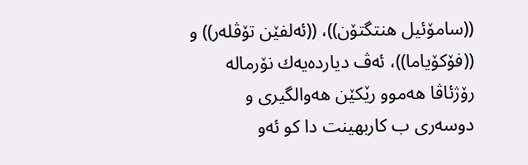((سامۆئیل هنتگتۆن))، ((ئه‌لفێن تۆڤله‌ر)) و ((فۆكۆیاما))، ئه‌ڤ دیارده‌یه‌ك نۆرماله‌ رۆژئاڤا هه‌موو رێكێن هه‌والگیرى و دوسه‌رى ب كاربهینت دا كو ئه‌و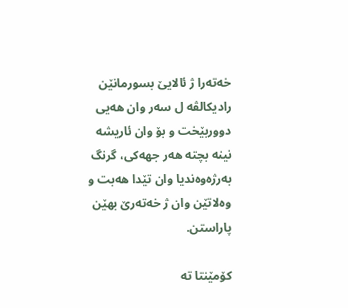خه‌ته‌را ژ ئالایێ بسورمانێن رادیكالڤه‌ ل سه‌ر وان هه‌یى دووربێخت و بۆ وان ئاریشه‌ نینه‌ بچته‌ هه‌ر جهه‌كى، گرنگ به‌رژه‌وه‌ندیا وان تێدا هه‌بت و وه‌لاتێن وان ژ خه‌ته‌رێ بهێن پاراستن.

کۆمێنتا تە